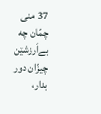37 منی چمّان چه بےاَرزشێن چیزّان دور بدار،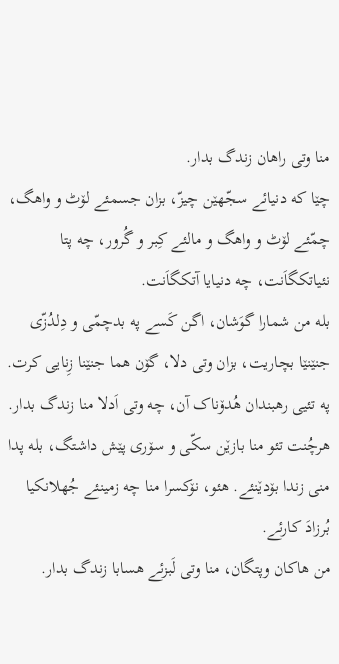منا وتی راهان زندگ بدار.
چێا که دنیائے سجّهێن چیزّ، بزان جسمئے لۆٹ و واهگ، چمّئے لۆٹ و واهگ و مالئے کِبر و گُرور، چه پتا نئیاتکگاَنت، چه دنیایا آتکگاَنت.
بله من شمارا گوَشان، اگن کَسے په بدچمّی و دِلدُزّی جنێنێا بچاریت، بزان وتی دلا، گۆن هما جنێنا زِنایی کرت.
په تئیی رهبندان هُدۆناک آن، چه وتی اَدلا منا زندگ بدار.
هرچُنت تئو منا بازێن سکّی و سۆری پێش داشتگ، بله پدا منی زندا بۆدێنئے. هئو، نۆکسرا منا چه زمینئے جُهلانکیا بُرزادَ کارئے.
من هاکان وپتگان، منا وتی لَبزئے هسابا زندگ بدار.